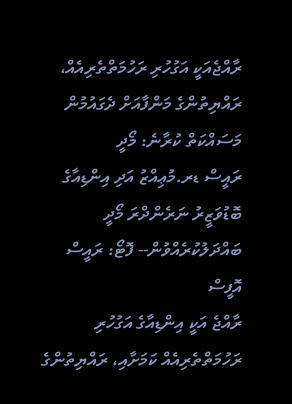ރާއްޖެއަކީ އަގުހުރި ރަހުމަތްތެރިއެއް، ރައްޔިތުންގެ މަންފާއަށް ދެގައުމުން މަސައްކަތް ކުރާނެ: މޯދީ
ރައީސް ޑރ.މުޢިއްޒު އަދި އިންޑިއާގެ ބޮޑުވަޒީރު ނަރެންދްރަ މޯދީ ބައްދަލުކުރެއްވުން-- ފޮޓޯ: ރައީސް އޮފީސް
ރާއްޖެ އަކީ އިންޑިއާގެ އަގުހުރި ރަހުމަތްތެރިއެއް ކަމަށާއި، ރައްޔިތުންގެ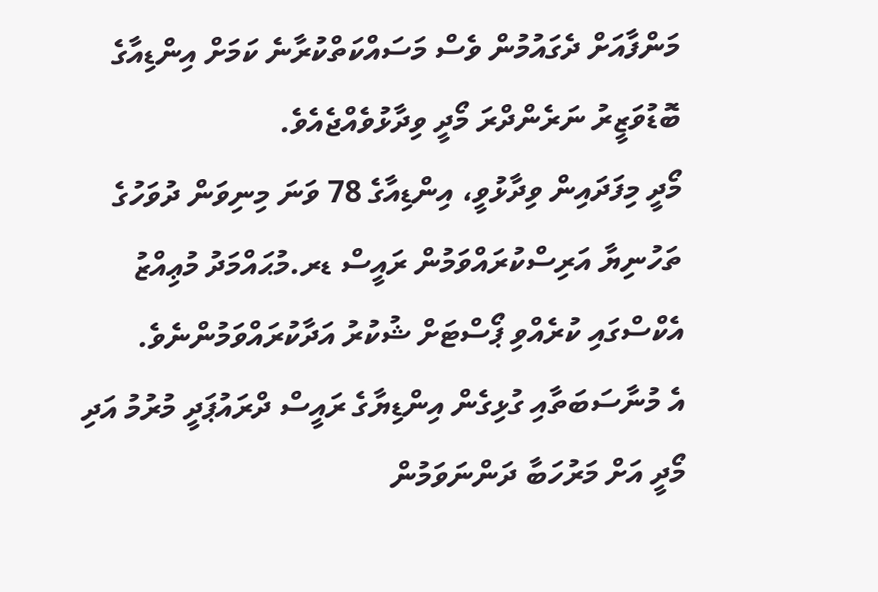މަންފާއަށް ދެގައުމުން ވެސް މަސައްކަތްކުރާނެ ކަމަށް އިންޑިއާގެ ބޮޑުވަޒީރު ނަރެންދްރަ މޯދީ ވިދާޅުވެއްޖެއެވެ.
މޯދީ މިފަދައިން ވިދާޅުވީ، އިންޑިއާގެ 78 ވަނަ މިނިވަން ދުވަހުގެ ތަހުނިޔާ އަރިސްކުރައްވަމުން ރައީސް ޑރ.މުޙައްމަދު މުޢިއްޒު އެކްސްގައި ކުރެއްވި ޕޯސްޓަށް ޝުކުރު އަދާކުރައްވަމުންނެވެ.
އެ މުނާސަބަތާއި ގުޅިގެން އިންޑިޔާގެ ރައީސް ދްރައުޕަދީ މުރުމު އަދި މޯދީ އަށް މަރުހަބާ ދަންނަވަމުން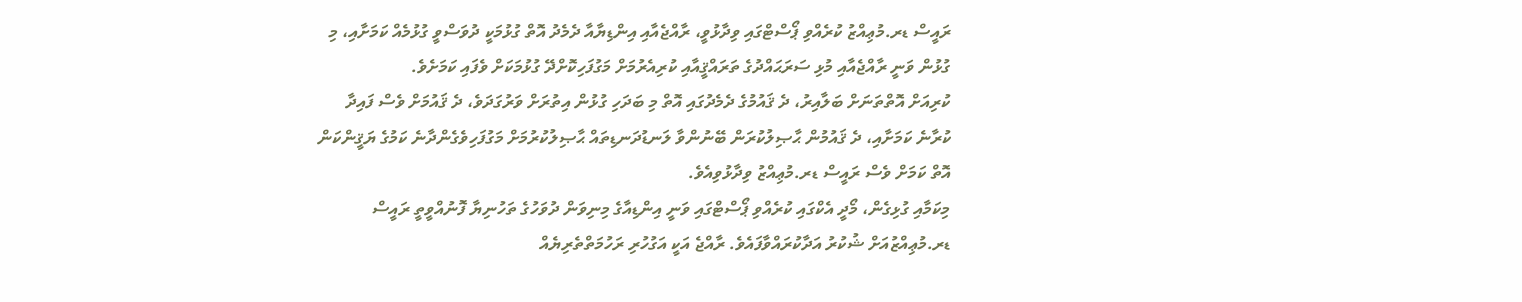ރައީސް ޑރ.މުޢިއްޒު ކުރެއްވި ޕޯސްޓްގައި ވިދާޅުވީ، ރާއްޖެއާއި އިންޑިޔާއާ ދެމެދު އޮތް ގުޅުމަކީ ދުވަސްވީ ގުޅުމެއް ކަމަށާއި، މި ގުޅުން ވަނީ ރާއްޖެއާއި މުޅި ސަރަޙައްދުގެ ތަރައްޤީއާއި ކުރިއެރުމަށް މަގުފަހިކޮށްދޭ ގުޅުމަކަށް ވެފައި ކަމަށެވެ.
ކުރިއަށް އޮތްތަނަށް ބަލާއިރު، ދެ ޤައުމުގެ ދެމެދުގައި އޮތް މި ބަދަހި ގުޅުން އިތުރަށް ވަރުގަދަވެ، ދެ ޤައުމަށް ވެސް ފައިދާ ކުރާނެ ކަމަށާއި، ދެ ޤައުމުން ޙާޞިލުކުރަން ބޭނުންވާ ލަނޑުދަނޑިތައް ޙާޞިލުކުރުމަށް މަގުފަހިވެގެންދާނެ ކަމުގެ ޔަޤީންކަން އޮތް ކަމަށް ވެސް ރައީސް ޑރ.މުޢިއްޒު ވިދާޅުވިއެވެ.
މިކަމާއި ގުޅިގެން، މޯދީ އެކްގައި ކުރެއްވި ޕޯސްޓްގައި ވަނީ އިންޑިއާގެ މިނިވަން ދުވަހުގެ ތަހުނިޔާ ފޮނުއްވީތީ ރައީސް ޑރ.މުޢިއްޒުއަށް ޝުކުރު އަދާކުރައްވާފައެވެ. ރާއްޖެ އަކީ އަގުހުރި ރަހުމަތްތެރިޔެއް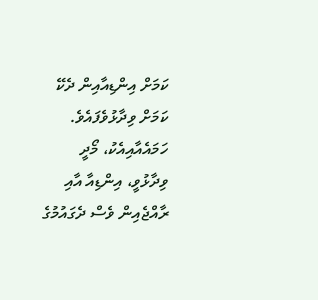ކަމަށް އިންޑިއާއިން ދެކޭ ކަމަށް ވިދާޅުވެފައެވެ.
ހަމައެއާއިއެކު، މޯދީ ވިދާޅުވީ، އިންޑިއާ އާއި ރާއްޖެއިން ވެސް ދެގައުމުގެ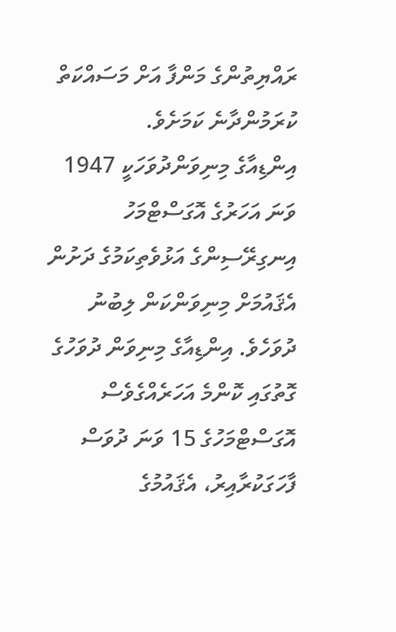ރައްޔިތުންގެ މަންފާ އަށް މަސައްކަތް ކުރަމުންދާނެ ކަމަށެވެ.
އިންޑިއާގެ މިނިވަންދުވަހަކީ 1947 ވަނަ އަހަރުގެ އޮގަސްޓްމަހު އިނގިރޭސިންގެ އަޅުވެތިކަމުގެ ދަށުން އެޤައުމަށް މިނިވަންކަން ލިބުނު ދުވަހެވެ. އިންޑިއާގެ މިނިވަން ދުވަހުގެ ގޮތުގައި ކޮންމެ އަހަރެއްގެވެސް އޮގަސްޓްމަހުގެ 15 ވަނަ ދުވަސް ފާހަގަކުރާއިރު، އެޤައުމުގެ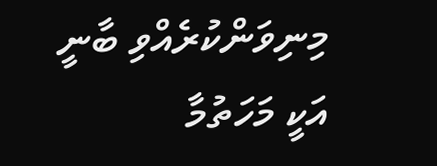މިނިވަންކުރެއްވި ބާނީ އަކީ މަހަތުމާ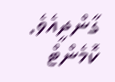ގާންދީއެވެ.
ކޮމެންޓް